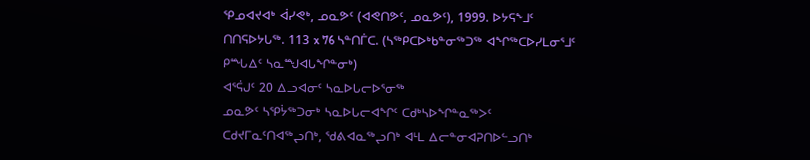ᕿᓄᐊᔪᐊᒃ ᐋᓯᕙᒃ, ᓄᓇᕗᑦ (ᐊᕙᑎᕗᑦ, ᓄᓇᕗᑦ), 1999. ᐅᔭᕋᖕᒧᑦ ᑎᑎᕋᐅᔭᒐᖅ. 113 x 76 ᓴᓐᑎᒦᑕ. (ᓴᖅᑭᑕᐅᒃᑲᓐᓂᖅᑐᖅ ᐊᖏᖅᑕᐅᓯᒪᓂᕐᒧᑦ ᑭᙵᐃᑦ ᓴᓇᙳᐊᒐᖏᓐᓂᒃ)
ᐊᕐᕌᒍᑦ 20 ᐃᓗᐊᓂᑦ ᓴᓇᐅᒐᓕᐅᕐᓂᖅ
ᓄᓇᕗᑦ ᓴᕿᔮᖅᑐᓂᒃ ᓴᓇᐅᒐᓕᐊᖏᑦ ᑕᑯᒃᓴᐅᖏᓐᓇᖅᐳᑦ ᑕᑯᔪᒥᓇᑦᑎᐊᖅᖢᑎᒃ, ᖁᕕᐊᓇᖅᖢᑎᒃ ᐊᒻᒪ ᐃᓕᓐᓂᐊᕈᑎᐅᓪᓗᑎᒃ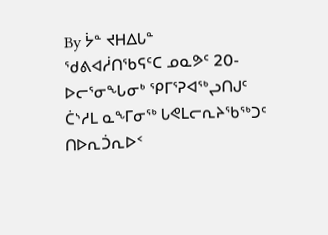By ᔮᓐ ᔪᕼᐃᒐᓐ
ᖁᕕᐊᓲᑎᖃᕋᑦᑕ ᓄᓇᕗᑦ 20-ᐅᓕᕐᓂᖓᓂᒃ ᕿᒥᕐᕈᐊᖅᖢᑎᒍᑦ ᑖᔅᓱᒪ ᓇᖕᒥᓂᖅ ᒐᕙᒪᓕᕆᔨᖃᖅᑐᑦ ᑎᐅᕆᑑᕆᐅᑉ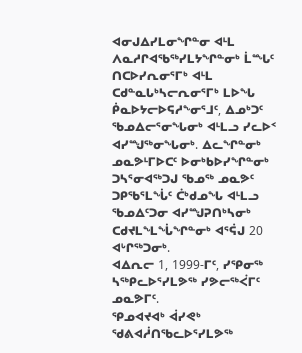ᐊᓂᒍᐃᓯᒪᓂᖏᓐᓂ ᐊᒻᒪ ᐱᓇᓱᒋᐊᖃᖅᓯᒪᔭᖏᓐᓂᒃ ᒫᙵᑦ ᑎᑕᐅᓯᕆᓂᕐᒥᒃ ᐊᒻᒪ ᑕᑯᓐᓇᒐᒃᓴᓕᕆᓂᕐᒥᒃ ᒪᐅᖓ ᑮᓇᐅᔭᓕᐅᕋᓱᖕᓂᕐᒧᑦ, ᐃᓄᒃᑐᑦ ᖃᓄᐃᓕᕐᓂᖓᓂᒃ ᐊᒻᒪᓗ ᓯᓚᐅᑉ ᐊᓯᙳᖅᓂᖓᓂᒃ. ᐃᓚᖏᓐᓂᒃ ᓄᓇᕗᒻᒥᐅᑕᑦ ᐅᓂᒃᑲᐅᓯᖏᓐᓂᒃ ᑐᓴᕐᓂᐊᖅᑐᒍ ᖃᓄᖅ ᓄᓇᕗᑦ ᑐᑭᖃᕐᒪᖔᑦ ᑖᒃᑯᓄᖓ ᐊᒻᒪᓗ ᖃᓄᐃᑦᑐᓂ ᐊᓯᙳᕈᑎᒃᓴᓂᒃ ᑕᑯᔪᒪᖕᒪᖔᖏᓐᓂᒃ ᐊᕐᕌᒍ 20 ᐊᒡᒋᖅᑐᓂᒃ.
ᐊᐃᕆᓕ 1, 1999-ᒥᑦ, ᓯᕿᓂᖅ ᓴᖅᑭᓚᐅᕐᓯᒪᕗᖅ ᓯᕗᓕᖅᐹᒥᑦ ᓄᓇᕗᒥᑦ.
ᕿᓄᐊᔪᐊᒃ ᐋᓯᕙᒃ ᖁᕕᐊᓲᑎᖃᓚᐅᕐᓯᒪᕗᖅ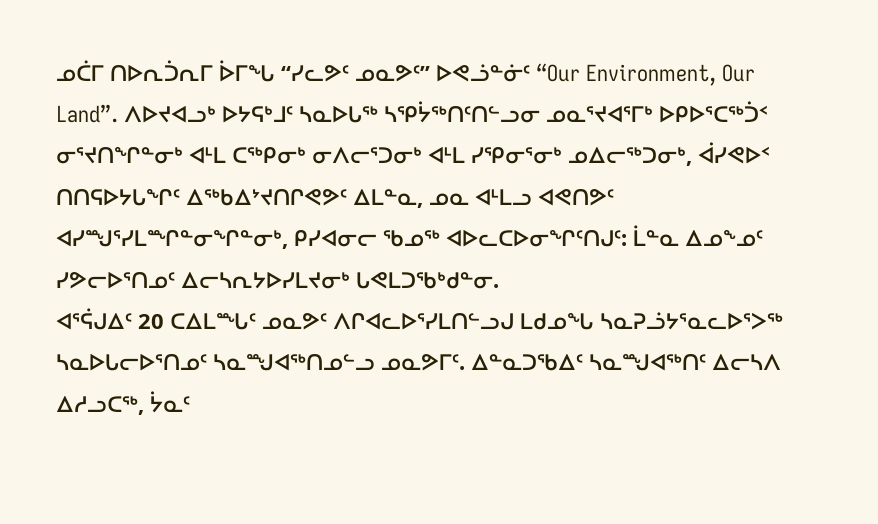ᓄᑖᒥ ᑎᐅᕆᑑᕆᒥ ᐆᒥᖓ “ᓯᓚᕗᑦ ᓄᓇᕗᑦ” ᐅᕙᓘᓐᓃᑦ “Our Environment, Our Land”. ᐱᐅᔪᐊᓗᒃ ᐅᔭᕋᒃᒧᑦ ᓴᓇᐅᒐᖅ ᓴᕿᔮᖅᑎᑦᑎᓪᓗᓂ ᓄᓇᕐᔪᐊᕐᒥᒃ ᐅᑭᐅᕐᑕᖅᑑᑉ ᓂᕐᔪᑎᖏᓐᓂᒃ ᐊᒻᒪ ᑕᖅᑭᓂᒃ ᓂᐱᓕᕐᑐᓂᒃ ᐊᒻᒪ ᓯᕿᓂᕐᓂᒃ ᓄᐃᓕᖅᑐᓂᒃ, ᐋᓯᕙᐅᑉ ᑎᑎᕋᐅᔭᒐᖏᑦ ᐃᖅᑲᐃᔾᔪᑎᒋᕙᕗᑦ ᐃᒪᓐᓇ, ᓄᓇ ᐊᒻᒪᓗ ᐊᕙᑎᕗᑦ ᐊᓯᙳᕐᓯᒪᙱᓐᓂᖏᓐᓂᒃ, ᑭᓯᐊᓂᓕ ᖃᓄᖅ ᐊᐅᓚᑕᐅᓂᖏᑦᑎᒍᑦ: ᒫᓐᓇ ᐃᓄᖕᓄᑦ ᓯᕗᓕᐅᕐᑎᓄᑦ ᐃᓕᓴᕆᔭᐅᓯᒪᔪᓂᒃ ᒐᕙᒪᑐᖃᒃᑯᓐᓂ.
ᐊᕐᕌᒍᐃᑦ 20 ᑕᐃᒪᙵᑦ ᓄᓇᕗᑦ ᐱᒋᐊᓚᐅᕐᓯᒪᑎᓪᓗᒍ ᒪᑯᓄᖓ ᓴᓇᕈᓘᔭᕐᓇᓚᐅᕐᐳᖅ ᓴᓇᐅᒐᓕᐅᕐᑎᓄᑦ ᓴᓇᙳᐊᖅᑎᓄᓪᓗ ᓄᓇᕗᒥᑦ. ᐃᓐᓇᑐᖃᐃᑦ ᓴᓇᙳᐊᖅᑎᑦ ᐃᓕᓴᐱ ᐃᓱᓗᑕᖅ, ᔮᓇᑦ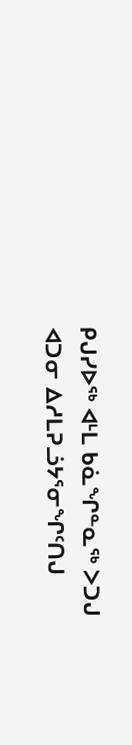ᑭᒍᓯᐅᖅ ᐊᒻᒪ ᑲᓈᖏᓐᓇᖅ ᐳᑐᒍ ᐊᑐᓂ ᐃᓱᒪᕈᓘᔭᕐᓂᖏᑦᑎᒍ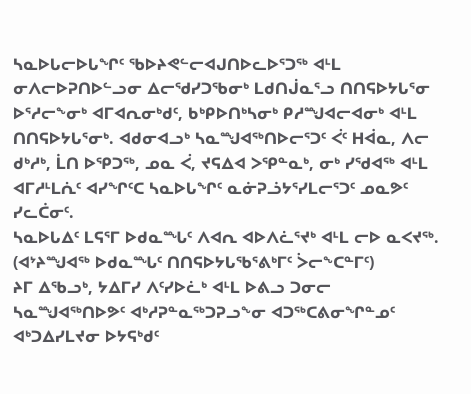ᓴᓇᐅᒐᓕᐅᒐᖏᑦ ᖃᐅᔨᕙᓪᓕᐊᒍᑎᐅᓚᐅᕐᑐᖅ ᐊᒻᒪ ᓂᐱᓕᐅᕈᑎᐅᓪᓗᓂ ᐃᓕᖁᓯᑐᖃᓂᒃ ᒪᑯᑎᒎᓇᕐᓗ ᑎᑎᕋᐅᔭᒐᕐᓂ ᐅᕐᓱᓕᖕᓂᒃ ᐊᒥᐊᕆᓂᒃᑯᑦ, ᑲᒃᑭᐅᑎᒃᓴᓂᒃ ᑭᓱᙳᐊᓕᐊᓂᒃ ᐊᒻᒪ ᑎᑎᕋᐅᔭᒐᕐᓂᒃ. ᐊᑯᓂᐊᓗᒃ ᓴᓇᙳᐊᖅᑎᐅᓕᕐᑐᑦ ᐹᑦ ᕼᐋᓇ, ᐱᓕ ᑯᒃᓱᒃ, ᒫᑎ ᐅᕿᑐᖅ, ᓄᓇ ᐹ, ᔪᕋᐃᐊ ᐳᕿᓐᓇᒃ, ᓂᒃ ᓯᖁᐊᖅ ᐊᒻᒪ ᐊᒥᓱᒻᒪᕇᑦ ᐊᓯᖏᑦᑕ ᓴᓇᐅᒐᖏᑦ ᓇᓃᕈᓘᔭᕐᓯᒪᓕᕐᑐᑦ ᓄᓇᕗᑦ ᓯᓚᑖᓂᑦ.
ᓴᓇᐅᒐᐃᑦ ᒪᕋᕐᒥ ᐅᑯᓇᙵᑦ ᐱᐊᕆ ᐊᐅᐱᓛᕐᔪᒃ ᐊᒻᒪ ᓕᐅ ᓇᐸᔪᖅ. (ᐊᔾᔨᙳᐊᖅ ᐅᑯᓇᙵᑦ ᑎᑎᕋᐅᔭᒐᖃᕐᕕᒃᒥᑦ ᐴᓕᖕᑕᓐᒥᑦ)
ᔨᒥ ᐃᖃᓗᒃ, ᔭᐃᒥᓯ ᐱᑦᓯᐅᓛᒃ ᐊᒻᒪ ᐅᕕᓗ ᑐᓂᓕ ᓴᓇᙳᐊᖅᑎᐅᕗᑦ ᐊᒃᓱᕈᓐᓇᖅᑐᕈᓗᖕᓂ ᐊᑐᖅᑕᕕᓂᖏᓐᓄᑦ ᐊᒃᑐᐃᓯᒪᔪᓂ ᐅᔭᕋᒃᑯᑦ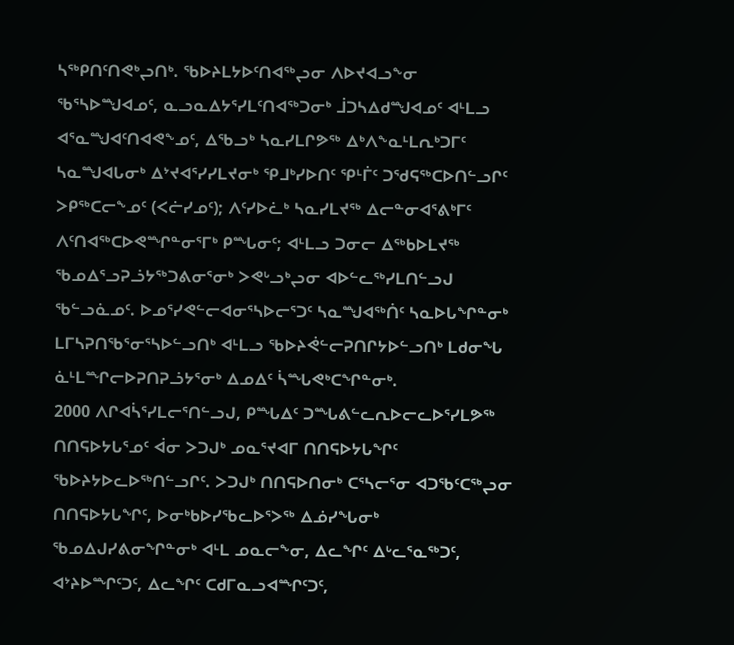ᓴᖅᑭᑎᑦᑎᕙᒃᖢᑎᒃ. ᖃᐅᔨᒪᔭᐅᑦᑎᐊᖅᖢᓂ ᐱᐅᔪᐊᓗᖕᓂ ᖃᕐᓴᐅᙳᐊᓄᑦ, ᓇᓗᓇᐃᔭᕐᓯᒪᑦᑎᐊᖅᑐᓂᒃ ᒨᑐᓴᐃᑯᙳᐊᓄᑦ ᐊᒻᒪᓗ ᐊᕐᓇᙳᐊᑦᑎᐊᕙᖕᓄᑦ, ᐃᖃᓗᒃ ᓴᓇᓯᒪᒋᕗᖅ ᐃᒃᐱᖕᓇᒻᒪᕆᒃᑐᒥᑦ ᓴᓇᙳᐊᒐᓂᒃ ᐃᔾᔪᐊᕐᓯᓯᒪᔪᓂᒃ ᕿᒧᒃᓯᐅᑎᑦ ᕿᒻᒦᑦ ᑐᖁᕋᖅᑕᐅᑎᓪᓗᒋᑦ ᐳᑭᖅᑕᓕᖕᓄᑦ (ᐸᓖᓯᓄᑦ); ᐱᑦᓯᐅᓛᒃ ᓴᓇᓯᒪᔪᖅ ᐃᓕᓐᓂᐊᕐᕕᒃᒥᑦ ᐱᑦᑎᐊᖅᑕᐅᕙᙱᓐᓂᕐᒥᒃ ᑭᙵᓂᑦ; ᐊᒻᒪᓗ ᑐᓂᓕ ᐃᖅᑲᐅᒪᔪᖅ ᖃᓄᐃᕐᓗᕈᓘᔭᖅᑐᕕᓂᕐᓂᒃ ᐳᕙᒡᓗᒃᖢᓂ ᐊᐅᓪᓚᖅᓯᒪᑎᓪᓗᒍ ᖃᓪᓗᓈᓄᑦ. ᐅᓄᕐᓯᕙᓪᓕᐊᓂᕐᓴᐅᓕᕐᑐᑦ ᓴᓇᙳᐊᖅᑏᑦ ᓴᓇᐅᒐᖏᓐᓂᒃ ᒪᒥᓴᕈᑎᖃᕐᓂᕐᓴᐅᓪᓗᑎᒃ ᐊᒻᒪᓗ ᖃᐅᔨᕚᓪᓕᕈᑎᒋᔭᐅᓪᓗᑎᒃ ᒪᑯᓂᖓ ᓈᒻᒪᙱᓕᐅᕈᑎᕈᓘᔭᕐᓂᒃ ᐃᓄᐃᑦ ᓵᙵᕙᒃᑕᖏᓐᓂᒃ.
2000 ᐱᒋᐊᓵᕐᓯᒪᓕᕐᑎᓪᓗᒍ, ᑭᙵᐃᑦ ᑐᙵᕕᓪᓚᕆᐅᓕᓚᐅᕐᓯᒪᕗᖅ ᑎᑎᕋᐅᔭᒐᕐᓄᑦ ᐋᓂ ᐳᑐᒍᒃ ᓄᓇᕐᔪᐊᒥ ᑎᑎᕋᐅᔭᒐᖏᑦ ᖃᐅᔨᔭᐅᓚᐅᖅᑎᓪᓗᒋᑦ. ᐳᑐᒍᒃ ᑎᑎᕋᐅᑎᓂᒃ ᑕᕐᓴᓕᕐᓂ ᐊᑐᖃᑦᑕᖅᖢᓂ ᑎᑎᕋᐅᔭᒐᖏᑦ, ᐅᓂᒃᑲᐅᓯᖃᓚᐅᕐᐳᖅ ᐃᓅᓯᖓᓂᒃ ᖃᓄᐃᒍᓯᕕᓂᖏᓐᓂᒃ ᐊᒻᒪ ᓄᓇᓕᖕᓂ, ᐃᓚᖏᑦ ᐃᒡᓚᕐᓇᖅᑐᑦ, ᐊᔾᔨᐅᙱᑦᑐᑦ, ᐃᓚᖏᑦ ᑕᑯᒥᓇᓗᐊᙱᑦᑐᑦ,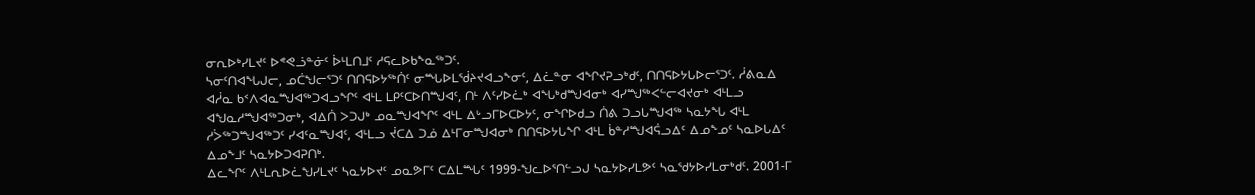ᓂᕆᐅᒃᓯᒪᔪᑦ ᐅᕝᕙᓘᓐᓃᑦ ᐆᒻᒪᑎᒧᑦ ᓱᕋᓚᐅᑲᖕᓇᖅᑐᑦ.
ᓴᓂᑦᑎᐊᖓᒍᓕ, ᓄᑖᖑᓕᕐᑐᑦ ᑎᑎᕋᐅᔭᖅᑏᑦ ᓂᙵᐅᒪᖂᔨᔪᐊᓗᖕᓂᑦ, ᐃᓛᓐᓂ ᐊᖏᔪᕈᓗᒃᑯᑦ, ᑎᑎᕋᐅᔭᒐᐅᓕᕐᑐᑦ. ᓲᕕᓇᐃ ᐊᓲᓇ ᑲᑉᐱᐊᓇᙳᐊᖅᑐᐊᓗᖏᑦ ᐊᒻᒪ ᒪᑭᑦᑕᐅᑎᙳᐊᑦ, ᑎᒻ ᐱᑦᓯᐅᓛᒃ ᐊᖓᒃᑯᙳᐊᓂᒃ ᐊᓯᙳᖅᐸᓪᓕᐊᔪᓂᒃ ᐊᒻᒪᓗ ᐊᖑᓇᓱᙳᐊᖅᑐᓂᒃ, ᐊᐃᑏ ᐳᑐᒍᒃ ᓄᓇᙳᐊᖏᑦ ᐊᒻᒪ ᐃᒡᓗᒥᐅᑕᐅᔭᑦ, ᓂᖏᐅᑯᓗ ᑏᕕ ᑐᓗᒐᙳᐊᖅ ᓴᓇᔭᖓ ᐊᒻᒪ ᓱᐴᖅᑐᙳᐊᖅᑐᑦ ᓯᐊᑦᓇᙳᐊᑦ, ᐊᒻᒪᓗ ᔫᑕᐃ ᑐᓅ ᐃᒻᒥᓂᙳᐊᓂᒃ ᑎᑎᕋᐅᔭᒐᖏ ᐊᒻᒪ ᑳᓐᓱᙳᐊᕌᓗᐃᑦ ᐃᓄᖕᓄᑦ ᓴᓇᐅᒐᐃᑦ ᐃᓄᖕᒧᑦ ᓴᓇᔭᐅᑐᐊᕈᑎᒃ.
ᐃᓚᖏᑦ ᐱᒻᒪᕆᐅᓛᖑᓯᒪᔪᑦ ᓴᓇᔭᐅᔪᑦ ᓄᓇᕗᒥᑦ ᑕᐃᒪᙵᑦ 1999-ᖑᓚᐅᕐᑎᓪᓗᒍ ᓴᓇᔭᐅᓯᒪᕗᑦ ᓴᓇᖁᔭᐅᓯᒪᓂᒃᑯᑦ. 2001-ᒥ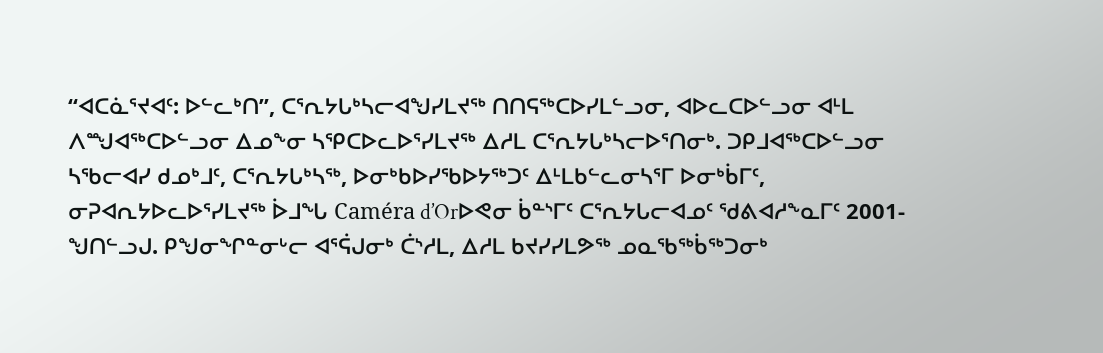“ᐊᑕᓈᕐᔪᐊᑦ: ᐅᓪᓚᒃᑎ”, ᑕᕐᕆᔭᒐᒃᓴᓕᐊᖑᓯᒪᔪᖅ ᑎᑎᕋᖅᑕᐅᓯᒪᓪᓗᓂ, ᐊᐅᓚᑕᐅᓪᓗᓂ ᐊᒻᒪ ᐱᙳᐊᖅᑕᐅᓪᓗᓂ ᐃᓄᖕᓂ ᓴᕿᑕᐅᓚᐅᕐᓯᒪᔪᖅ ᐃᓱᒪ ᑕᕐᕆᔭᒐᒃᓴᓕᐅᕐᑎᓂᒃ. ᑐᑭᒧᐊᖅᑕᐅᓪᓗᓂ ᓴᖃᓕᐊᓯ ᑯᓄᒃᒧᑦ, ᑕᕐᕆᔭᒐᒃᓴᖅ, ᐅᓂᒃᑲᐅᓯᖃᐅᔭᖅᑐᑦ ᐃᒻᒪᑲᓪᓚᓂᓴᕐᒥ ᐅᓂᒃᑳᒥᑦ, ᓂᕈᐊᕆᔭᐅᓚᐅᕐᓯᒪᔪᖅ ᐆᒧᖓ Caméra d’Orᐅᕙᓂ ᑳᓐᔅᒥᑦ ᑕᕐᕆᔭᒐᓕᐊᓄᑦ ᖁᕕᐊᓱᖕᓇᒥᑦ 2001-ᖑᑎᓪᓗᒍ. ᑭᖑᓂᖏᓐᓂᒡᓕ ᐊᕐᕌᒍᓂᒃ ᑖᔅᓱᒪ, ᐃᓱᒪ ᑲᔪᓯᓯᒪᕗᖅ ᓄᓇᖃᖅᑳᖅᑐᓂᒃ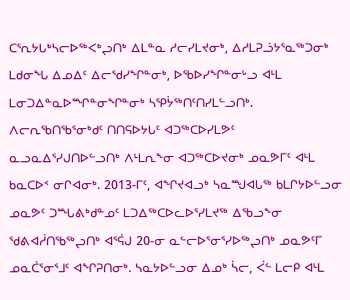ᑕᕐᕆᔭᒐᒃᓴᓕᐅᖅᐸᒃᖢᑎᒃ ᐃᒪᓐᓇ ᓱᓕᓯᒪᔪᓂᒃ, ᐃᓱᒪᕈᓘᔭᕐᓇᖅᑐᓂᒃ ᒪᑯᓂᖓ ᐃᓄᐃᑦ ᐃᓕᖁᓯᖏᓐᓂᒃ, ᐅᖃᐅᓯᖏᓐᓂᒡᓗ ᐊᒻᒪ ᒪᓂᑐᐃᓐᓇᐅᙱᓐᓂᖏᓐᓂᒃ ᓴᕿᔮᖅᑎᑦᑎᓯᒪᓪᓗᑎᒃ.
ᐱᓕᕆᖃᑎᖃᕐᓂᒃᑯᑦ ᑎᑎᕋᐅᔭᒐᑦ ᐊᑐᖅᑕᐅᓯᒪᕗᑦ ᓇᓗᓇᐃᕐᓯᒍᑎᐅᓪᓗᑎᒃ ᐱᒻᒪᕆᖕᓂ ᐊᑐᖅᑕᐅᔪᓂᒃ ᓄᓇᕗᒥᑦ ᐊᒻᒪ ᑲᓇᑕᐅᑉ ᓂᒋᐊᓂᒃ. 2013-ᒥᑦ, ᐊᖏᔪᐊᓗᒃ ᓴᓇᙳᐊᒐᖅ ᑲᒪᒋᔭᐅᓪᓗᓂ ᓄᓇᕗᑦ ᑐᙵᕕᒃᑯᓐᓄᑦ ᒪᑐᐃᖅᑕᐅᓚᐅᕐᓯᒪᔪᖅ ᐃᖃᓗᖕᓂ ᖁᕕᐊᓲᑎᖃᖅᖢᑎᒃ ᐊᕐᕌᒍ 20-ᓂ ᓇᓪᓕᐅᕐᓂᕐᓯᐅᖅᖢᑎᒃ ᓄᓇᕗᑦᒥ ᓄᓇᑖᕐᓂᕐᒧᑦ ᐊᖏᕈᑎᓂᒃ. ᓴᓇᔭᐅᓪᓗᓂ ᐃᓄᒃ ᓵᓕ, ᐹᓪ ᒪᓕᑭ ᐊᒻᒪ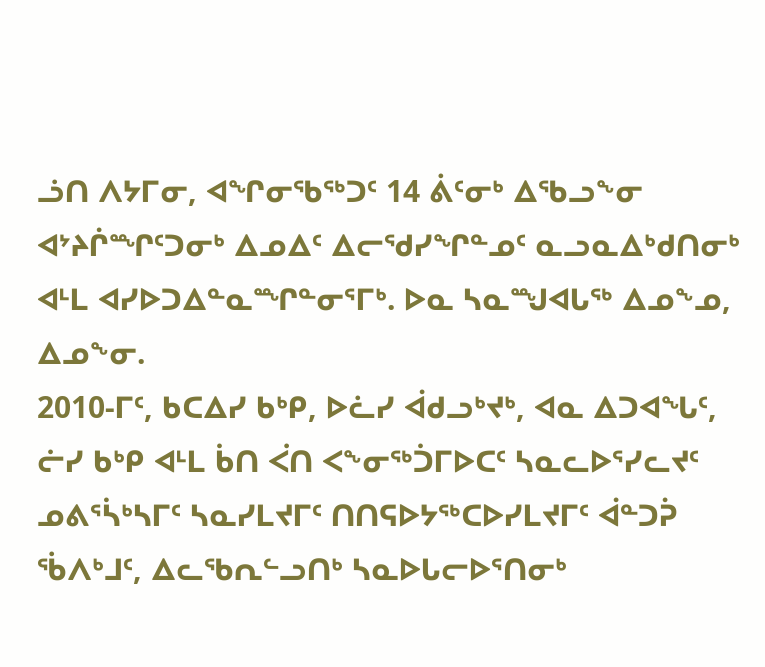ᓘᑎ ᐱᔭᒥᓂ, ᐊᖏᓂᖃᖅᑐᑦ 14 ᕖᑦᓂᒃ ᐃᖃᓗᖕᓂ ᐊᔾᔨᒌᙱᑦᑐᓂᒃ ᐃᓄᐃᑦ ᐃᓕᖁᓯᖏᓐᓄᑦ ᓇᓗᓇᐃᒃᑯᑎᓂᒃ ᐊᒻᒪ ᐊᓯᐅᑐᐃᓐᓇᙱᓐᓂᕐᒥᒃ. ᐅᓇ ᓴᓇᙳᐊᒐᖅ ᐃᓄᖕᓄ, ᐃᓄᖕᓂ.
2010-ᒥᑦ, ᑲᑕᐃᓯ ᑲᒃᑭ, ᐅᓛᓯ ᐋᑯᓗᒃᔪᒃ, ᐊᓇ ᐃᑐᐊᖓᑦ, ᓖᓯ ᑲᒃᑭ ᐊᒻᒪ ᑳᑎ ᐹᑎ ᐸᖕᓂᖅᑑᒥᐅᑕᑦ ᓴᓇᓚᐅᕐᓯᓚᔪᑦ ᓄᕕᕐᓵᒃᓴᒥᑦ ᓴᓇᓯᒪᔪᒥᑦ ᑎᑎᕋᐅᔭᖅᑕᐅᓯᒪᔪᒥᑦ ᐋᓐᑐᕉ ᖄᐱᒃᒧᑦ, ᐃᓚᖃᕆᓪᓗᑎᒃ ᓴᓇᐅᒐᓕᐅᕐᑎᓂᒃ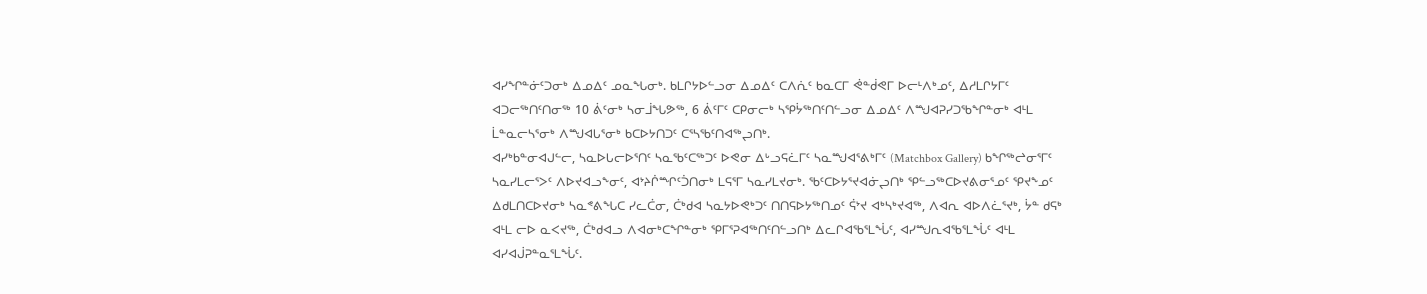ᐊᓯᖏᓐᓃᑦᑐᓂᒃ ᐃᓄᐃᑦ ᓄᓇᖓᓂᒃ. ᑲᒪᒋᔭᐅᓪᓗᓂ ᐃᓄᐃᑦ ᑕᐱᕇᑦ ᑲᓇᑕᒥ ᕚᓐᑰᕙᒥ ᐅᓕᒻᐱᒃᓄᑦ, ᐃᓱᒪᒋᔭᒥᑦ ᐊᑐᓕᖅᑎᑦᑎᓂᖅ 10 ᕖᑦᓂᒃ ᓴᓂᒨᖓᕗᖅ, 6 ᕖᑦᒥᑦ ᑕᑭᓂᓕᒃ ᓴᕿᔮᖅᑎᑦᑎᓪᓗᓂ ᐃᓄᐃᑦ ᐱᙳᐊᕈᓯᑐᖃᖏᓐᓂᒃ ᐊᒻᒪ ᒫᓐᓇᓕᓴᕐᓂᒃ ᐱᙳᐊᒐᕐᓂᒃ ᑲᑕᐅᔭᑎᑐᑦ ᑕᕐᓴᖃᑦᑎᐊᖅᖢᑎᒃ.
ᐊᓯᒃᑲᓐᓂᐊᒍᓪᓕ, ᓴᓇᐅᒐᓕᐅᕐᑎᑦ ᓴᓇᖃᑦᑕᖅᑐᑦ ᐅᕙᓂ ᐃᒡᓗᕋᓛᒥᑦ ᓴᓇᙳᐊᕐᕕᒃᒥᑦ (Matchbox Gallery) ᑲᖏᖅᖠᓂᕐᒥᑦ ᓴᓇᓯᒪᓕᕐᐳᑦ ᐱᐅᔪᐊᓗᖕᓂᑦ, ᐊᔾᔨᒌᙱᑦᑑᑎᓂᒃ ᒪᕋᕐᒥ ᓴᓇᓯᒪᔪᓂᒃ. ᖃᑦᑕᐅᔭᕐᔪᐊᓃᖢᑎᒃ ᕿᓪᓗᖅᑕᐅᔪᕕᓂᕐᓄᑦ ᕿᔪᖕᓄᑦ ᐃᑯᒪᑎᑕᐅᔪᓂᒃ ᓴᓇᕝᕕᖓᑕ ᓯᓚᑖᓂ, ᑖᒃᑯᐊ ᓴᓇᔭᐅᕙᒃᑐᑦ ᑎᑎᕋᐅᔭᖅᑎᓄᑦ ᕌᔾᔪ ᐊᒃᓴᒃᔪᐊᖅ, ᐱᐊᕆ ᐊᐅᐱᓛᕐᔪᒃ, ᔮᓐ ᑯᕋᒃ ᐊᒻᒪ ᓕᐅ ᓇᐸᔪᖅ, ᑖᒃᑯᐊᓗ ᐱᐊᓂᒃᑕᖏᓐᓂᒃ ᕿᒥᕐᕈᐊᖅᑎᑦᑎᓪᓗᑎᒃ ᐃᓚᒋᐊᖃᕐᒪᖔᑦ, ᐊᓯᙳᕆᐊᖃᕐᒪᖔᑦ ᐊᒻᒪ ᐊᓯᐊᒎᕈᓐᓇᕐᒪᖔᑦ.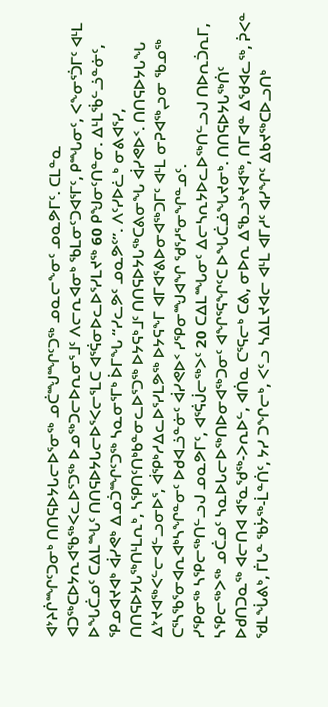ᐊᔾᔨᒌᙱᑦᑐᓂᒃ ᑎᑎᕋᐅᔭᒐᓕᐅᕐᓂᖅ ᓄᑖᙳᙱᑦᑐᖅ ᓄᓇᓕᖕᓂᑦ ᓄᓇᕗᒥᑦ. ᑕᒪᓐᓇ ᐊᑐᖅᑕᐅᔭᕆᐊᖃᖅᐸᓚᐅᕐᑐᖅ ᐅᓄᖅᑐᓕᐅᕆᓂᕐᒧᑦ ᐱᓕᕆᐊᓂᒃ ᖃᒪᓂᑦᑐᐊᕐᒥᑦ, ᑭᙵᓂᑦ, ᐸᖕᓂᕐᑑᒥᑦ ᐊᒻᒪ ᐅᖓᑖᓄᑦ ᑕᐃᒪᙵᑦ ᑎᑎᕋᐅᔭᒐᓕᐅᕐᐸᓕᕐᒪᑕ ᐊᕐᕌᓂᐅᓚᐅᕐᓯᒪᔪᖅ 60 ᑭᖑᓂᑦᑎᓐᓂ. ᐃᒻᒪᖄᓪᓘᓐᓃᑦ, ᕿᓄᐊᔪᐊᒃ ᐋᓯᕙᒃ ᐃᓄᑑᙱᑦᑐᖅ ᓴᓇᓂᕐᒥᒃ ᐆᒥᖓ “ᓯᓚᕗᑦ ᓄᓇᕗᑦ”. ᐱᑦᓯᐅᓛᒃ ᓂᕕᐊᕐᓯ, ᑎᑎᕋᐅᔭᒐᖅᑎᒻᒪᕆᒃ, ᓴᕿᑎᑦᑎᒃᑲᓐᓂᓚᐅᕐᑐᖅ ᐅᔭᕋᒃᒧᑦ ᑎᑎᕋᐅᔭᒐᖅᑕᕕᓂᖓ ᐋᓯᕙᐅᑉ. ᑎᑎᕋᐅᔭᒐᖓ ᐃᔾᔪᐊᖅᐸᓪᓕᐊᓪᓗᓂᐅᕐ, ᐋᕿᒃᓱᐃᓚᐅᕐᓯᒪᕗᖅ ᐅᔭᕋᖕᒥ ᐊᒥᐊᕐᕕᐅᓂᐊᖅᑐᒥᑦ ᐊᒻᒪ ᓂᕈᐊᖅᖢᓂ ᖃᓄᖅ ᑕᕐᓴᖃᕐᓂᐊᕆᐊᒃᓴᖏᓐᓂᑦ ᐅᑯᐊᓘᓐᓃᑦ ᐋᓯᕙᐅᑉ ᓯᕿᓂᙳᐊᖏ ᖁᕐᓱᕐᓂᖏᓐᓄᑦ.
ᓯᕿᓂᖅ ᓴᕿᓕᖅᑎᓪᓗᒍ ᓄᓇᕗᒥᑦ, ᐊᕐᕌᒎᓕᖅᐳᑦ 20 ᑕᐃᒪᙵᓂᑦ ᐃᓕᓴᕆᔭᐅᓚᐅᖅᑎᓪᓗᒍ ᑎᐅᕆᑑᕆᒥ, ᓴᕿᓕᖅᐳᖅ ᓄᑖᓄᑦ ᓴᓇᐅᒐᓕᐅᖅᑎᐅᓂᐊᖅᑐᓂᑦ ᐊᖏᕐᕋᖏᑦᑕ ᐅᖓᑖᓅᖓᔪᓂᒃ. ᑎᑎᕋᐅᔭᒐᖅᑏᑦ ᐅᑯᑎᑐᓇᖅ ᐊᓕᑎᐊ ᐊᕐᓇᖁᖅ-ᐳᕆᐅᓪ, ᐊᑏᓇ ᑕᕐᕋᓕᒃ ᑕᕕ, ᓂᐅᕆ ᐃᖃᓗᒃᔪᐊᖅ, ᑎᒥᐊᓐ ᐃᖁᐊᓚᖅ, ᕉᐸᓐ ᖁᒪᖔᕕᒃ, ᒦᒐᓐ ᖃᔮᖅ-ᒫᓐᑏᑦ, ᔭᓯ ᑐᖏᓕᒃ, ᐸᑦᓗ ᓴᐃᒪᔪᐊᓕ ᐊᒻᒪ ᐊᒥᓱᑦ ᐊᓯᖏᑦ ᐃᑲᔪᖅᑕᐅᓗᑎᒃ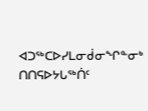ᐊᑐᖅᑕᐅᓯᒪᓂᑰᓂᖏᓐᓂᒃ ᑎᑎᕋᐅᔭᒐᖅᑏᑦ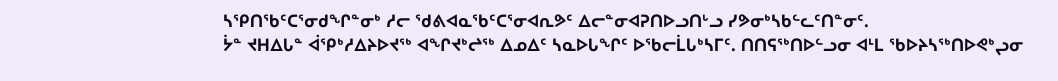ᓴᕿᑎᖃᑦᑕᕐᓂᑯᖏᓐᓂᒃ ᓱᓕ ᖁᕕᐊᓇᖃᑦᑕᕐᓂᐊᕆᕗᑦ ᐃᓕᓐᓂᐊᕈᑎᐅᓗᑎᒡᓗ ᓯᕗᓂᒃᓴᑲᓪᓚᑦᑎᓐᓂᑦ.
ᔮᓐ ᔪᕼᐃᒐᓐ ᐋᕿᒃᓱᐃᔨᐅᔪᖅ ᐊᖏᔪᒃᖠᖅ ᐃᓄᐃᑦ ᓴᓇᐅᒐᖏᑦ ᐅᖃᓕᒫᒐᒃᓴᒥᑦ. ᑎᑎᕋᖅᑎᐅᓪᓗᓂ ᐊᒻᒪ ᖃᐅᔨᓴᖅᑎᐅᕙᒃᖢᓂ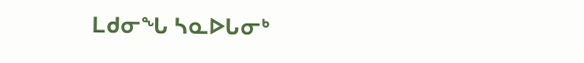ᒪᑯᓂᖓ ᓴᓇᐅᒐᓂᒃ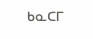ᑲᓇᑕᒥ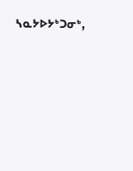ᓴᓇᔭᐅᔭᒃᑐᓂᒃ,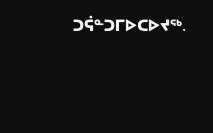ᑐᕌᓐᑐᒥᐅᑕᐅᔪᖅ.